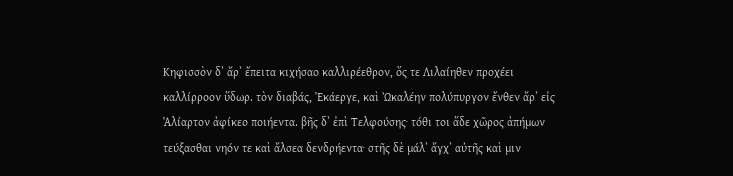Κηφισσὸν δʼ ἄρʼ ἔπειτα κιχήσαο καλλιρέεθρον, ὅς τε Λιλαίηθεν προχέει καλλίρροον ὕδωρ. τὸν διαβάς, Ἑκάεργε, καὶ Ὠκαλέην πολύπυργον ἔνθεν ἄρʼ εἰς Ἁλίαρτον ἀφίκεο ποιήεντα. βῆς δʼ ἐπὶ Τελφούσης· τόθι τοι ἅδε χῶρος ἀπήμων τεύξασθαι νηόν τε καὶ ἄλσεα δενδρήεντα· στῆς δὲ μάλʼ ἄγχʼ αὐτῆς καὶ μιν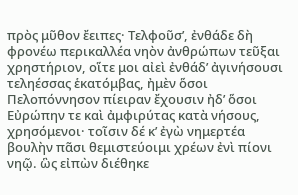πρὸς μῦθον ἔειπες· Τελφοῦσʼ, ἐνθάδε δὴ φρονέω περικαλλέα νηὸν ἀνθρώπων τεῦξαι χρηστήριον, οἵτε μοι αἰεὶ ἐνθάδʼ ἀγινήσουσι τεληέσσας ἑκατόμβας, ἠμὲν ὅσοι Πελοπόννησον πίειραν ἔχουσιν ἠδʼ ὅσοι Εὐρώπην τε καὶ ἀμφιρύτας κατὰ νήσους, χρησόμενοι· τοῖσιν δέ κʼ ἐγὼ νημερτέα βουλὴν πᾶσι θεμιστεύοιμι χρέων ἐνὶ πίονι νηῷ. ὣς εἰπὼν διέθηκε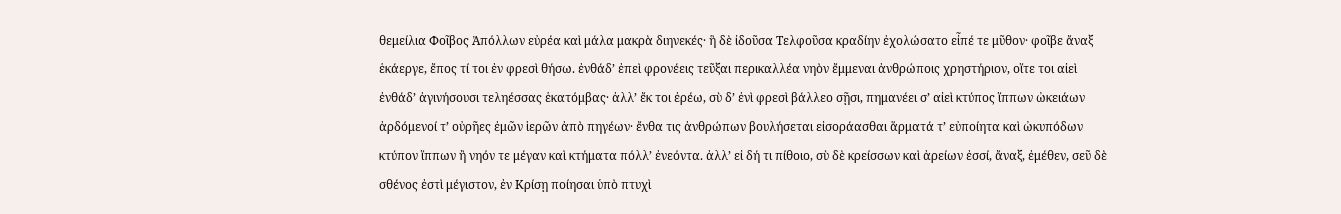θεμείλια Φοῖβος Ἀπόλλων εὐρέα καὶ μάλα μακρὰ διηνεκές· ἣ δὲ ἰδοῦσα Τελφοῦσα κραδίην ἐχολώσατο εἶπέ τε μῦθον· φοῖβε ἄναξ ἑκάεργε, ἔπος τί τοι ἐν φρεσὶ θήσω. ἐνθάδʼ ἐπεὶ φρονέεις τεῦξαι περικαλλέα νηὸν ἔμμεναι ἀνθρώποις χρηστήριον, οἵτε τοι αἰεὶ ἐνθάδʼ ἀγινήσουσι τεληέσσας ἑκατόμβας· ἀλλʼ ἔκ τοι ἐρέω, σὺ δʼ ἐνὶ φρεσὶ βάλλεο σῇσι, πημανέει σʼ αἰεὶ κτύπος ἵππων ὠκειάων ἀρδόμενοί τʼ οὐρῆες ἐμῶν ἱερῶν ἀπὸ πηγέων· ἔνθα τις ἀνθρώπων βουλήσεται εἰσοράασθαι ἅρματά τʼ εὐποίητα καὶ ὠκυπόδων κτύπον ἵππων ἢ νηόν τε μέγαν καὶ κτήματα πόλλʼ ἐνεόντα. ἀλλʼ εἰ δή τι πίθοιο, σὺ δὲ κρείσσων καὶ ἀρείων ἐσσί, ἄναξ, ἐμέθεν, σεῦ δὲ σθένος ἐστὶ μέγιστον, ἐν Κρίσῃ ποίησαι ὑπὸ πτυχὶ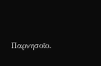Παρνησοῖο.